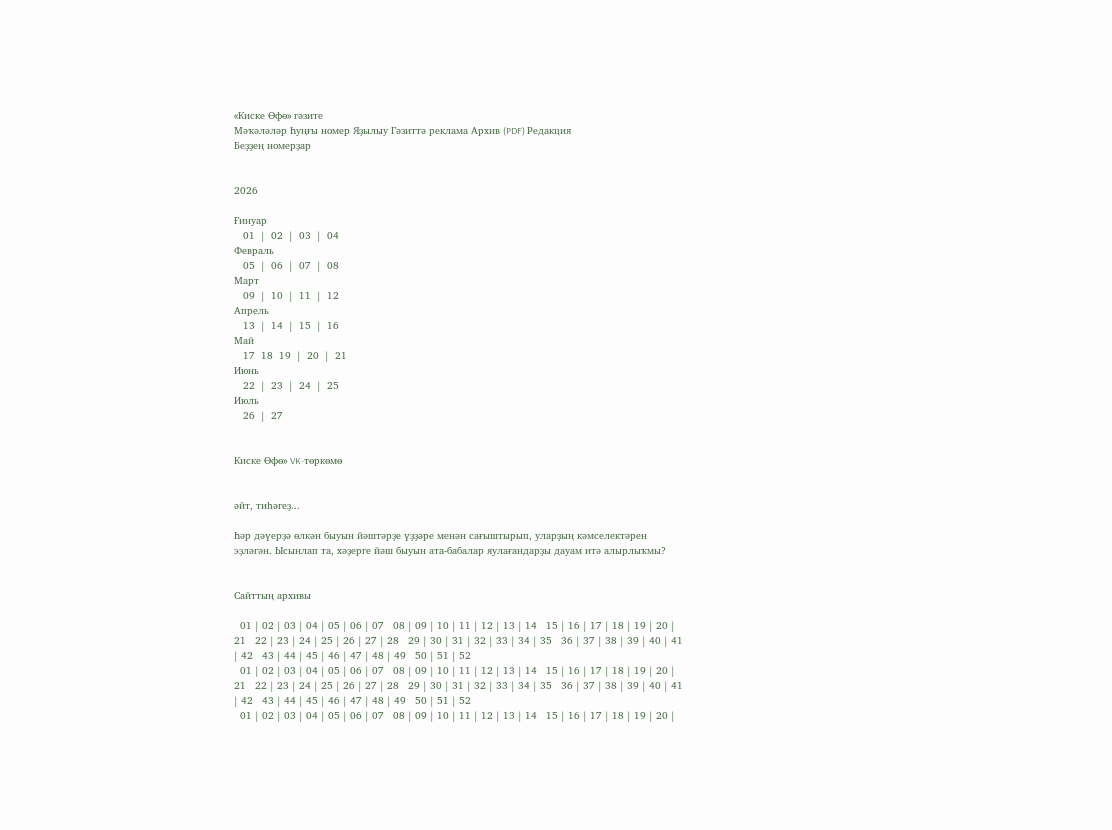«Киске Өфө» гәзите
Мәҡәләләр Һуңғы номер Яҙылыу Гәзиттә реклама Архив (PDF) Редакция
Беҙҙең номерҙар


2026

Ғинуар
   01  |  02  |  03  |  04
Февраль
   05  |  06  |  07  |  08
Март
   09  |  10  |  11  |  12
Апрель
   13  |  14  |  15  |  16
Май
   17  18  19  |  20  |  21
Июнь
   22  |  23  |  24  |  25
Июль
   26  |  27


Киске Өфө» VK-төркөмө


әйт, тиһәгеҙ...

Һәр дәүерҙә өлкән быуын йәштәрҙе үҙҙәре менән сағыштырып, уларҙың кәмселектәрен эҙләгән. Ысынлап та, хәҙерге йәш быуын ата-бабалар яулағандарҙы дауам итә алырлыҡмы?


Сайттың архивы

  01 | 02 | 03 | 04 | 05 | 06 | 07   08 | 09 | 10 | 11 | 12 | 13 | 14   15 | 16 | 17 | 18 | 19 | 20 | 21   22 | 23 | 24 | 25 | 26 | 27 | 28   29 | 30 | 31 | 32 | 33 | 34 | 35   36 | 37 | 38 | 39 | 40 | 41 | 42   43 | 44 | 45 | 46 | 47 | 48 | 49   50 | 51 | 52
  01 | 02 | 03 | 04 | 05 | 06 | 07   08 | 09 | 10 | 11 | 12 | 13 | 14   15 | 16 | 17 | 18 | 19 | 20 | 21   22 | 23 | 24 | 25 | 26 | 27 | 28   29 | 30 | 31 | 32 | 33 | 34 | 35   36 | 37 | 38 | 39 | 40 | 41 | 42   43 | 44 | 45 | 46 | 47 | 48 | 49   50 | 51 | 52
  01 | 02 | 03 | 04 | 05 | 06 | 07   08 | 09 | 10 | 11 | 12 | 13 | 14   15 | 16 | 17 | 18 | 19 | 20 |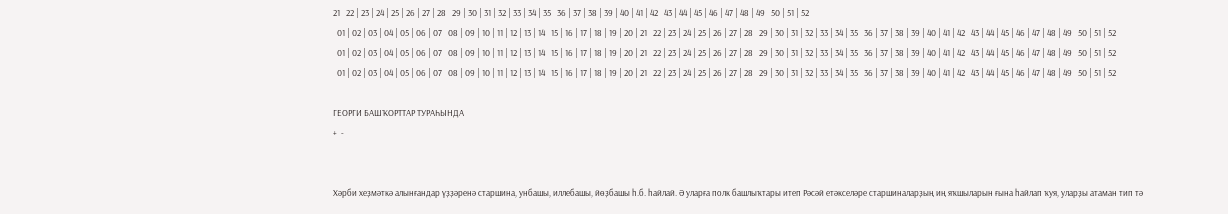21   22 | 23 | 24 | 25 | 26 | 27 | 28   29 | 30 | 31 | 32 | 33 | 34 | 35   36 | 37 | 38 | 39 | 40 | 41 | 42   43 | 44 | 45 | 46 | 47 | 48 | 49   50 | 51 | 52
  01 | 02 | 03 | 04 | 05 | 06 | 07   08 | 09 | 10 | 11 | 12 | 13 | 14   15 | 16 | 17 | 18 | 19 | 20 | 21   22 | 23 | 24 | 25 | 26 | 27 | 28   29 | 30 | 31 | 32 | 33 | 34 | 35   36 | 37 | 38 | 39 | 40 | 41 | 42   43 | 44 | 45 | 46 | 47 | 48 | 49   50 | 51 | 52
  01 | 02 | 03 | 04 | 05 | 06 | 07   08 | 09 | 10 | 11 | 12 | 13 | 14   15 | 16 | 17 | 18 | 19 | 20 | 21   22 | 23 | 24 | 25 | 26 | 27 | 28   29 | 30 | 31 | 32 | 33 | 34 | 35   36 | 37 | 38 | 39 | 40 | 41 | 42   43 | 44 | 45 | 46 | 47 | 48 | 49   50 | 51 | 52
  01 | 02 | 03 | 04 | 05 | 06 | 07   08 | 09 | 10 | 11 | 12 | 13 | 14   15 | 16 | 17 | 18 | 19 | 20 | 21   22 | 23 | 24 | 25 | 26 | 27 | 28   29 | 30 | 31 | 32 | 33 | 34 | 35   36 | 37 | 38 | 39 | 40 | 41 | 42   43 | 44 | 45 | 46 | 47 | 48 | 49   50 | 51 | 52

ГЕОРГИ БАШҠОРТТАР ТУРАҺЫНДА
+  -


Хәрби хеҙмәткә алынғандар үҙҙәренә старшина, унбашы, иллебашы, йөҙбашы һ.б. һайлай. Ә уларға полк башлыҡтары итеп Рәсәй етәкселәре старшиналарҙың иң яҡшыларын ғына һайлап ҡуя, уларҙы атаман тип тә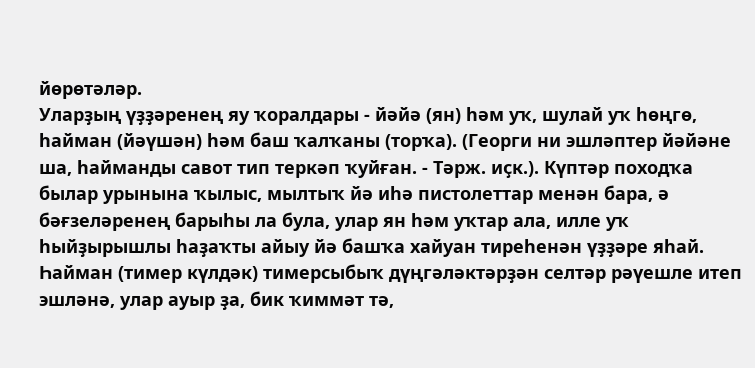йөрөтәләр.
Уларҙың үҙҙәренең яу ҡоралдары - йәйә (ян) һәм уҡ, шулай уҡ һөңгө, һайман (йәүшән) һәм баш ҡалҡаны (торҡа). (Георги ни эшләптер йәйәне ша, һайманды савот тип теркәп ҡуйған. - Тәрж. иҫк.). Күптәр походҡа былар урынына ҡылыс, мылтыҡ йә иһә пистолеттар менән бара, ә бәғзеләренең барыһы ла була, улар ян һәм уҡтар ала, илле уҡ һыйҙырышлы һаҙаҡты айыу йә башҡа хайуан тиреһенән үҙҙәре яһай.
Һайман (тимер күлдәк) тимерсыбыҡ дүңгәләктәрҙән селтәр рәүешле итеп эшләнә, улар ауыр ҙа, бик ҡиммәт тә,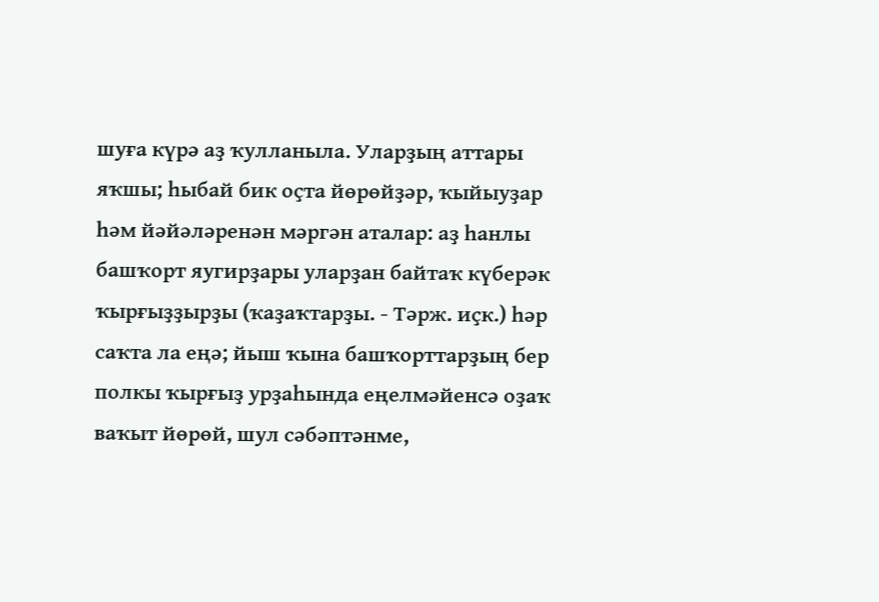шуға күрә аҙ ҡулланыла. Уларҙың аттары яҡшы; һыбай бик оҫта йөрөйҙәр, ҡыйыуҙар һәм йәйәләренән мәргән аталар: аҙ һанлы башҡорт яугирҙары уларҙан байтаҡ күберәк ҡырғыҙҙырҙы (ҡаҙаҡтарҙы. - Тәрж. иҫк.) һәр саҡта ла еңә; йыш ҡына башҡорттарҙың бер полкы ҡырғыҙ урҙаһында еңелмәйенсә оҙаҡ ваҡыт йөрөй, шул сәбәптәнме,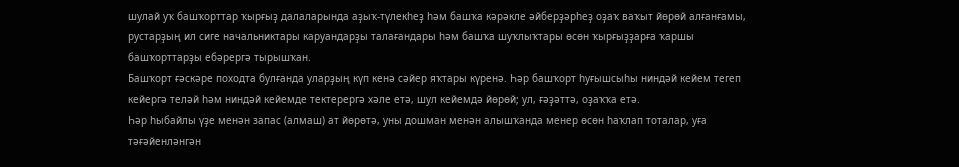шулай уҡ башҡорттар ҡырғыҙ далаларында аҙыҡ-түлекһеҙ һәм башҡа кәрәкле әйберҙәрһеҙ оҙаҡ ваҡыт йөрөй алғанғамы, рустарҙың ил сиге начальниктары каруандарҙы талағандары һәм башҡа шуҡлыҡтары өсөн ҡырғыҙҙарға ҡаршы башҡорттарҙы ебәрергә тырышҡан.
Башҡорт ғәскәре походта булғанда уларҙың күп кенә сәйер яҡтары күренә. Һәр башҡорт һуғышсыһы ниндәй кейем тегеп кейергә теләй һәм ниндәй кейемде тектерергә хәле етә, шул кейемдә йөрөй; ул, ғәҙәттә, оҙаҡҡа етә.
Һәр һыбайлы үҙе менән запас (алмаш) ат йөрөтә, уны дошман менән алышҡанда менер өсөн һаҡлап тоталар, уға тәғәйенләнгән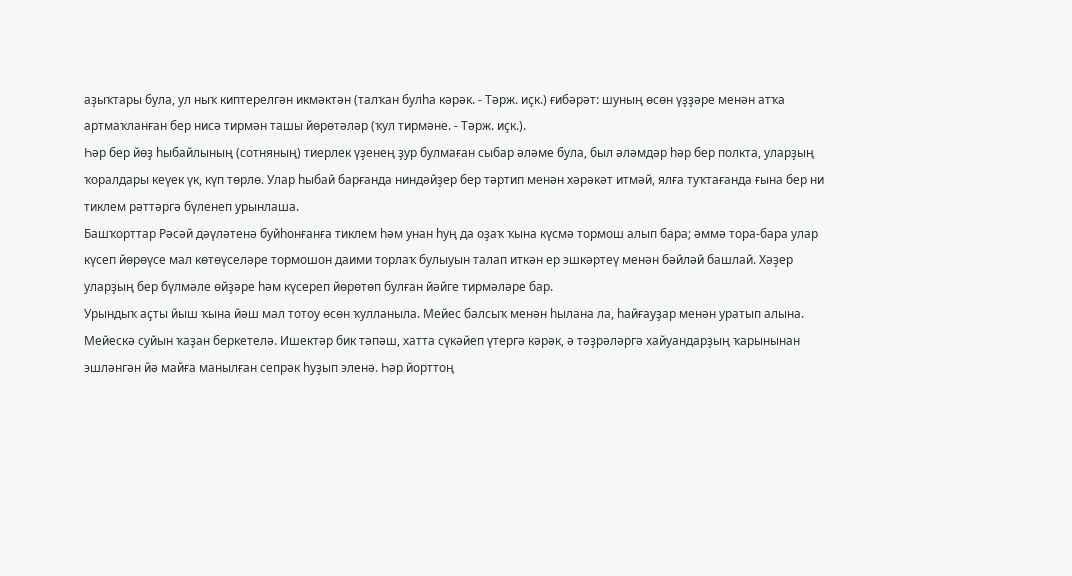аҙыҡтары була, ул ныҡ киптерелгән икмәктән (талҡан булһа кәрәк. - Тәрж. иҫк.) ғибәрәт: шуның өсөн үҙҙәре менән атҡа артмаҡланған бер нисә тирмән ташы йөрөтәләр (ҡул тирмәне. - Тәрж. иҫк.).
Һәр бер йөҙ һыбайлының (сотняның) тиерлек үҙенең ҙур булмаған сыбар әләме була, был әләмдәр һәр бер полкта, уларҙың ҡоралдары кеүек үк, күп төрлө. Улар һыбай барғанда ниндәйҙер бер тәртип менән хәрәкәт итмәй, ялға туҡтағанда ғына бер ни тиклем рәттәргә бүленеп урынлаша.
Башҡорттар Рәсәй дәүләтенә буйһонғанға тиклем һәм унан һуң да оҙаҡ ҡына күсмә тормош алып бара; әммә тора-бара улар күсеп йөрөүсе мал көтөүселәре тормошон даими торлаҡ булыуын талап иткән ер эшкәртеү менән бәйләй башлай. Хәҙер уларҙың бер бүлмәле өйҙәре һәм күсереп йөрөтөп булған йәйге тирмәләре бар.
Урындыҡ аҫты йыш ҡына йәш мал тотоу өсөн ҡулланыла. Мейес балсыҡ менән һылана ла, һайғауҙар менән уратып алына. Мейескә суйын ҡаҙан беркетелә. Ишектәр бик тәпәш, хатта сүкәйеп үтергә кәрәк, ә тәҙрәләргә хайуандарҙың ҡарынынан эшләнгән йә майға манылған сепрәк һуҙып эленә. Һәр йорттоң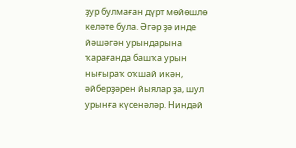ҙур булмаған дүрт мөйөшлө келәте була. Әгәр ҙә инде йәшәгән урындарына ҡарағанда башҡа урын нығыраҡ оҡшай икән, әйберҙәрен йыялар ҙа, шул урынға күсенәләр. Ниндәй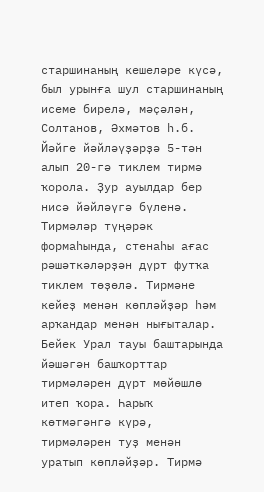старшинаның кешеләре күсә, был урынға шул старшинаның исеме бирелә, мәҫәлән, Солтанов, Әхмәтов һ.б.
Йәйге йәйләүҙәрҙә 5-тән алып 20-гә тиклем тирмә ҡорола. Ҙур ауылдар бер нисә йәйләүгә бүленә. Тирмәләр түңәрәк формаһында, стенаһы ағас рәшәткәләрҙән дүрт футҡа тиклем төҙөлә. Тирмәне кейеҙ менән көпләйҙәр һәм арҡандар менән нығыталар. Бейек Урал тауы баштарында йәшәгән башҡорттар тирмәләрен дүрт мөйөшлө итеп ҡора. Һарыҡ көтмәгәнгә күрә, тирмәләрен туҙ менән уратып көпләйҙәр. Тирмә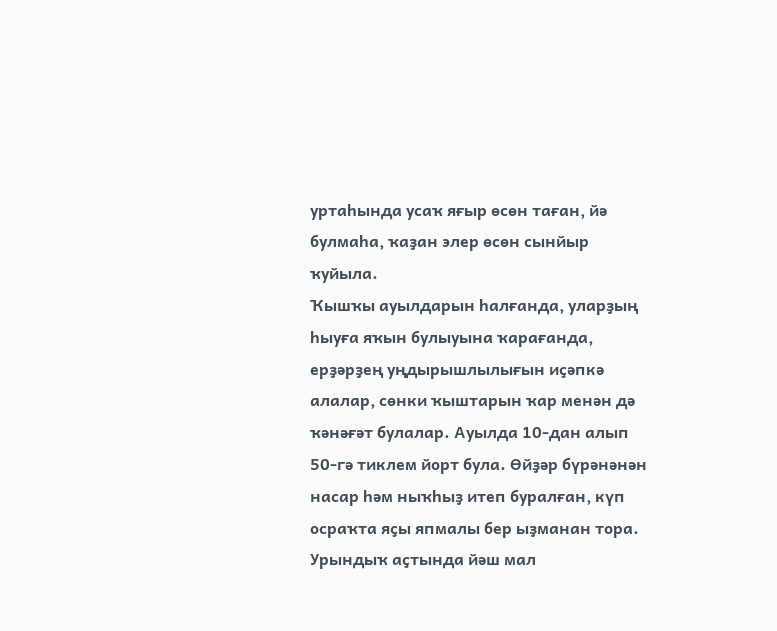уртаһында усаҡ яғыр өсөн таған, йә булмаһа, ҡаҙан элер өсөн сынйыр ҡуйыла.
Ҡышҡы ауылдарын һалғанда, уларҙың һыуға яҡын булыуына ҡарағанда, ерҙәрҙең уңдырышлылығын иҫәпкә алалар, сөнки ҡыштарын ҡар менән дә ҡәнәғәт булалар. Ауылда 10-дан алып 50-гә тиклем йорт була. Өйҙәр бүрәнәнән насар һәм ныҡһыҙ итеп буралған, күп осраҡта яҫы япмалы бер ыҙманан тора. Урындыҡ аҫтында йәш мал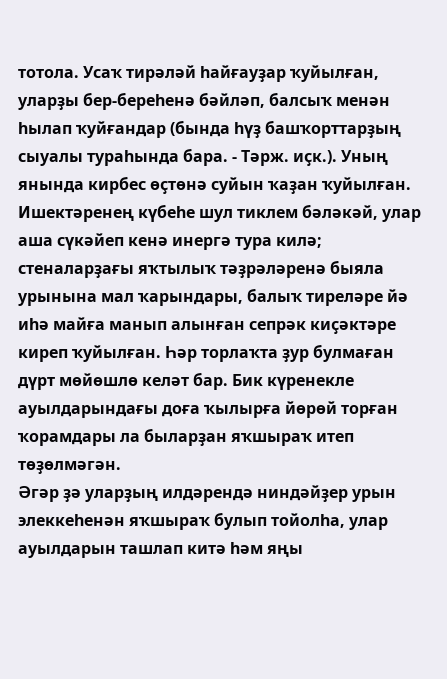тотола. Усаҡ тирәләй һайғауҙар ҡуйылған, уларҙы бер-береһенә бәйләп, балсыҡ менән һылап ҡуйғандар (бында һүҙ башҡорттарҙың сыуалы тураһында бара. - Тәрж. иҫк.). Уның янында кирбес өҫтөнә суйын ҡаҙан ҡуйылған. Ишектәренең күбеһе шул тиклем бәләкәй, улар аша сүкәйеп кенә инергә тура килә; стеналарҙағы яҡтылыҡ тәҙрәләренә быяла урынына мал ҡарындары, балыҡ тиреләре йә иһә майға манып алынған сепрәк киҫәктәре киреп ҡуйылған. Һәр торлаҡта ҙур булмаған дүрт мөйөшлө келәт бар. Бик күренекле ауылдарындағы доға ҡылырға йөрөй торған ҡорамдары ла быларҙан яҡшыраҡ итеп төҙөлмәгән.
Әгәр ҙә уларҙың илдәрендә ниндәйҙер урын элеккеһенән яҡшыраҡ булып тойолһа, улар ауылдарын ташлап китә һәм яңы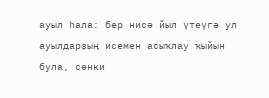ауыл һала: бер нисә йыл үтеүгә ул ауылдарҙың исемен асыҡлау ҡыйын була, сөнки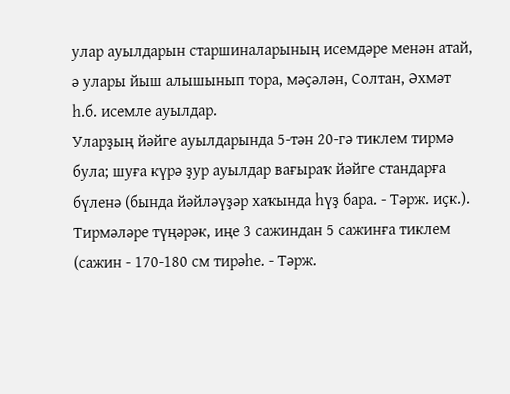улар ауылдарын старшиналарының исемдәре менән атай, ә улары йыш алышынып тора, мәҫәлән, Солтан, Әхмәт һ.б. исемле ауылдар.
Уларҙың йәйге ауылдарында 5-тән 20-гә тиклем тирмә була; шуға күрә ҙур ауылдар вағыраҡ йәйге стандарға бүленә (бында йәйләүҙәр хаҡында һүҙ бара. - Тәрж. иҫк.). Тирмәләре түңәрәк, иңе 3 сажиндан 5 сажинға тиклем (сажин - 170-180 см тирәһе. - Тәрж.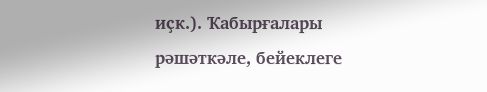иҫк.). Ҡабырғалары рәшәткәле, бейеклеге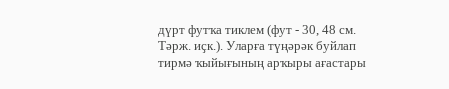дүрт футҡа тиклем (фут - 30, 48 см. Тәрж. иҫк.). Уларға түңәрәк буйлап тирмә ҡыйығының арҡыры ағастары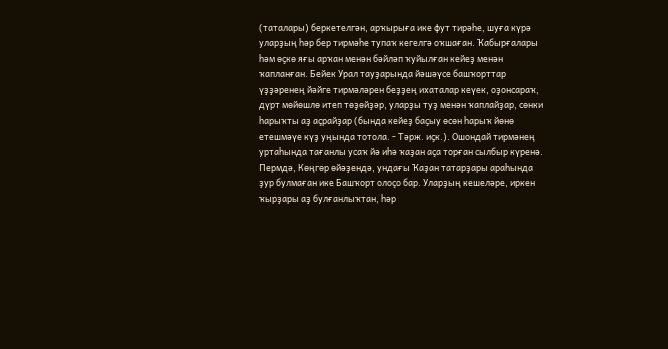(таталары) беркетелгән, арҡырыға ике фут тирәһе, шуға күрә уларҙың һәр бер тирмәһе тупаҡ кегелгә оҡшаған. Ҡабырғалары һәм өҫкө яғы арҡан менән бәйләп ҡуйылған кейеҙ менән ҡапланған. Бейек Урал тауҙарында йәшәүсе башҡорттар үҙҙәренең йәйге тирмәләрен беҙҙең ихаталар кеүек, оҙонсараҡ, дүрт мөйөшлө итеп төҙөйҙәр, уларҙы туҙ менән ҡаплайҙар, сөнки һарыҡты аҙ аҫрайҙар (бында кейеҙ баҫыу өсөн һарыҡ йөнө етешмәүе күҙ уңында тотола. - Тәрж. иҫк.). Ошондай тирмәнең уртаһында тағанлы усаҡ йә иһә ҡаҙан аҫа торған сылбыр күренә. Пермдә, Көңгөр өйәҙендә, ундағы Ҡаҙан татарҙары араһында ҙур булмаған ике Башҡорт олоҫо бар. Уларҙың кешеләре, иркен ҡырҙары аҙ булғанлыҡтан, һәр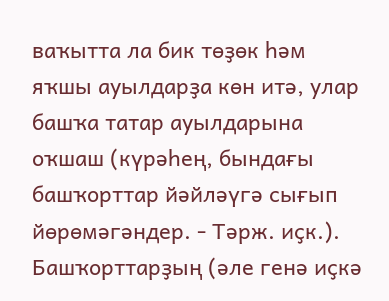ваҡытта ла бик төҙөк һәм яҡшы ауылдарҙа көн итә, улар башҡа татар ауылдарына оҡшаш (күрәһең, бындағы башҡорттар йәйләүгә сығып йөрөмәгәндер. - Тәрж. иҫк.).
Башҡорттарҙың (әле генә иҫкә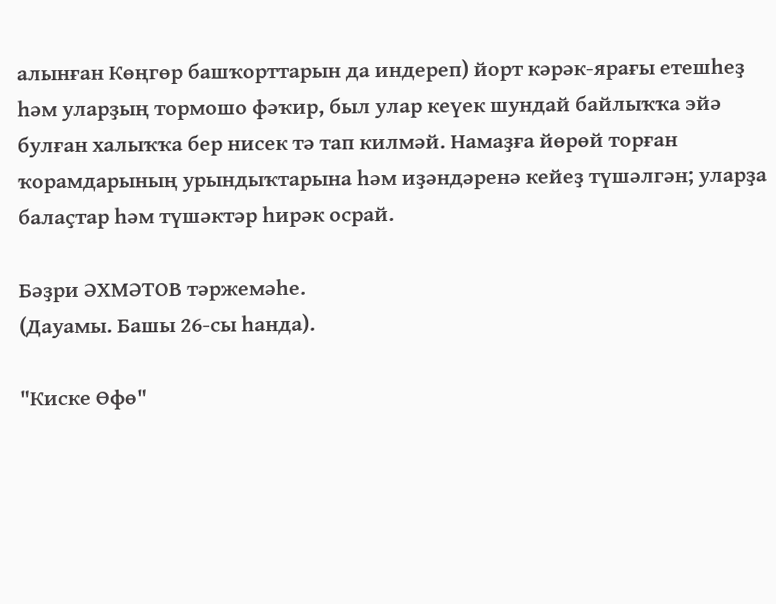алынған Көңгөр башҡорттарын да индереп) йорт кәрәк-ярағы етешһеҙ һәм уларҙың тормошо фәҡир, был улар кеүек шундай байлыҡҡа эйә булған халыҡҡа бер нисек тә тап килмәй. Намаҙға йөрөй торған ҡорамдарының урындыҡтарына һәм иҙәндәренә кейеҙ түшәлгән; уларҙа балаҫтар һәм түшәктәр һирәк осрай.

Бәҙри ӘХМӘТОВ тәржемәһе.
(Дауамы. Башы 26-сы һанда).

"Киске Өфө"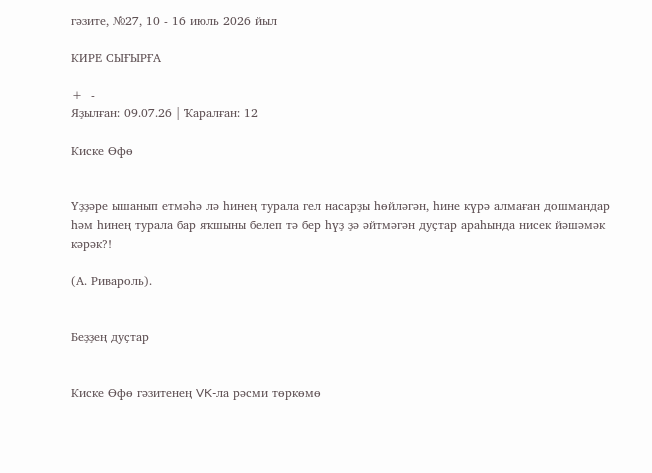гәзите, №27, 10 - 16 июль 2026 йыл

КИРЕ СЫҒЫРҒА

+  -
Яҙылған: 09.07.26 | Ҡаралған: 12

Киске Өфө


Үҙҙәре ышанып етмәһә лә һинең турала гел насарҙы һөйләгән, һине күрә алмаған дошмандар һәм һинең турала бар яҡшыны белеп тә бер һүҙ ҙә әйтмәгән дуҫтар араһында нисек йәшәмәк кәрәк?!

(А. Ривароль).


Беҙҙең дуҫтар


Киске Өфө гәзитенең VK-ла рәсми төркөмө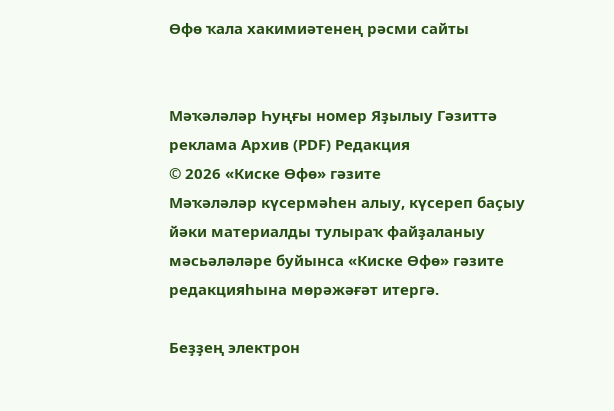Өфө ҡала хакимиәтенең рәсми сайты


Мәҡәләләр Һуңғы номер Яҙылыу Гәзиттә реклама Архив (PDF) Редакция
© 2026 «Киске Өфө» гәзите
Мәҡәләләр күсермәһен алыу, күсереп баҫыу йәки материалды тулыраҡ файҙаланыу мәсьәләләре буйынса «Киске Өфө» гәзите редакцияһына мөрәжәғәт итергә.

Беҙҙең электрон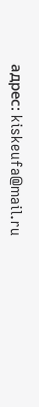адрес: kiskeufa@mail.ru